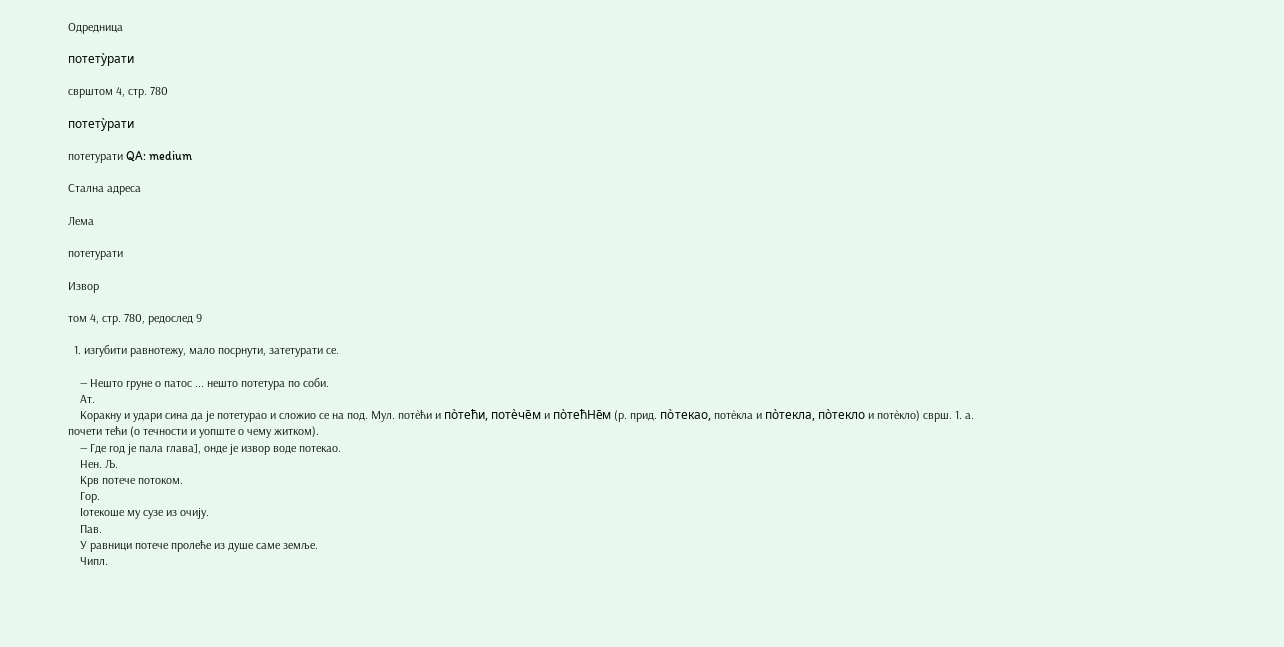Одредница

потету̀рати

сврштом 4, стр. 780

потету̀рати

потетурати QA: medium

Стална адреса

Лема

потетурати

Извор

том 4, стр. 780, редослед 9

  1. изгубити равнотежу, мало посрнути, затетурати се.

    — Нешто груне о патос ... нешто потетура по соби.
    Ат.
    Коракну и удари сина да је потетурао и сложио се на под. Мул. потѐћи и по̀тећи, потѐче̄м и по̀тећНе̄м (р. прид. по̀текао, потѐкла и по̀текла, по̀текло и потѐкло) сврш. 1. а. почети тећи (о течности и уопште о чему житком).
    — Где год је пала глава], онде је извор воде потекао.
    Нен. Љ.
    Крв потече потоком.
    Гор.
    Iотекоше му сузе из очију.
    Пав.
    У равници потече пролеће из душе саме земље.
    Чипл.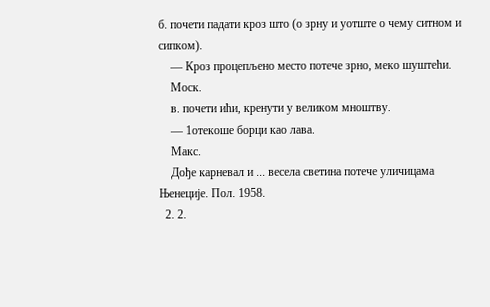б. почети падати кроз што (о зрну и уотште о чему ситном и сипком).
    — Кроз процепљено место потече зрно, меко шуштећи.
    Моск.
    в. почети ићи, кренути у великом мноштву.
    — 1отекоше борци као лава.
    Макс.
    Дође карневал и ... весела светина потече уличицама Њенеције. Пол. 1958.
  2. 2.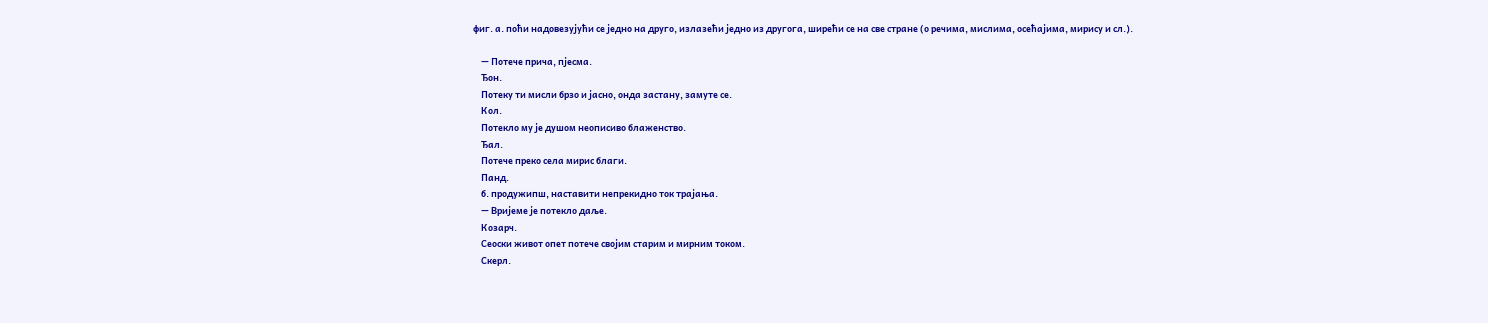фиг. а. поћи надовезујући се једно на друго, излазећи једно из другога, ширећи се на све стране (о речима, мислима, осећајима, мирису и сл.).

    — Потече прича, пјесма.
    Ђон.
    Потеку ти мисли брзо и јасно, онда застану, замуте се.
    Кол.
    Потекло му је душом неописиво блаженство.
    Ђал.
    Потече преко села мирис благи.
    Панд.
    б. продужипш, наставити непрекидно ток трајања.
    — Вријеме је потекло даље.
    Козарч.
    Сеоски живот опет потече својим старим и мирним током.
    Скерл.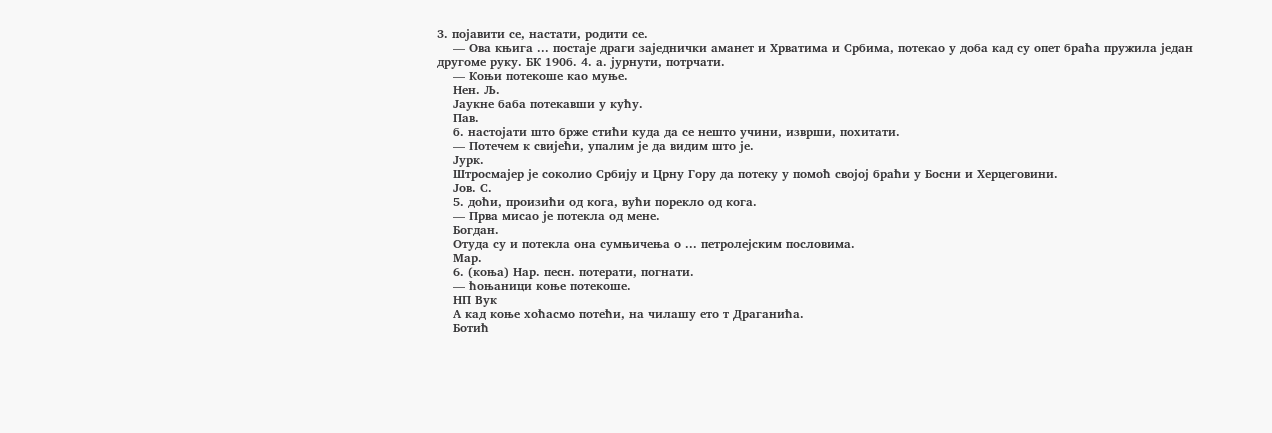3. појавити се, настати, родити се.
    — Ова књига ... постаје драги заједнички аманет и Хрватима и Србима, потекао у доба кад су опет браћа пружила један другоме руку. БК 190б. 4. а. јурнути, потрчати.
    — Коњи потекоше као муње.
    Нен. Љ.
    Јаукне баба потекавши у кућу.
    Пав.
    б. настојати што брже стићи куда да се нешто учини, изврши, похитати.
    — Потечем к свијећи, упалим је да видим што је.
    Јурк.
    Штросмајер је соколио Србију и Црну Гору да потеку у помоћ својој браћи у Босни и Херцеговини.
    Јов. С.
    5. доћи, произићи од кога, вући порекло од кога.
    — Прва мисао је потекла од мене.
    Богдан.
    Отуда су и потекла она сумњичења о ... петролејским пословима.
    Мар.
    6. (коња) Нар. песн. потерати, погнати.
    — ћоњаници коње потекоше.
    НП Вук
    А кад коње хоћасмо потећи, на чилашу ето т Драганића.
    Ботић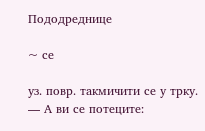Пододреднице

~ се

уз. повр. такмичити се у трку. — А ви се потеците: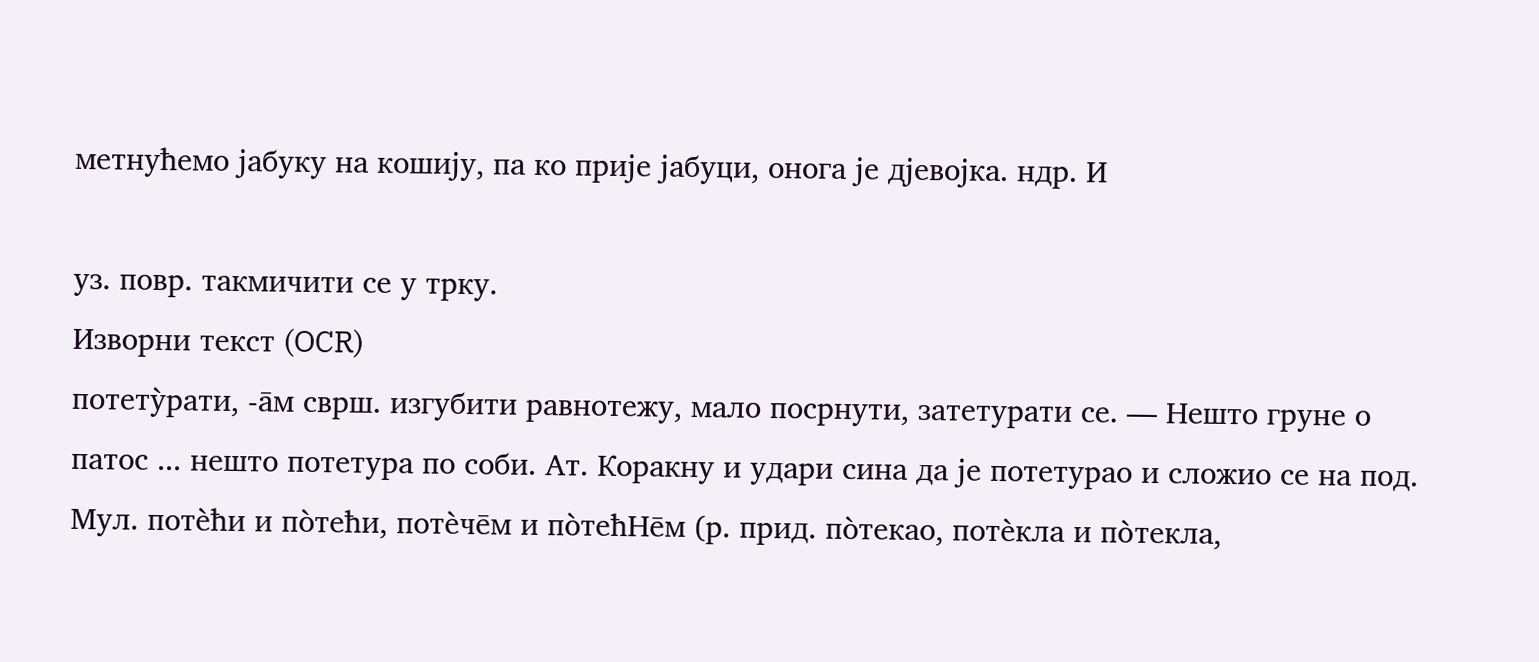метнућемо јабуку на кошију, па ко прије јабуци, онога је дјевојка. ндр. И

уз. повр. такмичити се у трку.
Изворни текст (OCR)
потету̀рати, -а̄м сврш. изгубити равнотежу, мало посрнути, затетурати се. — Нешто груне о патос ... нешто потетура по соби. Ат. Коракну и удари сина да је потетурао и сложио се на под. Мул. потѐћи и по̀тећи, потѐче̄м и по̀тећНе̄м (р. прид. по̀текао, потѐкла и по̀текла,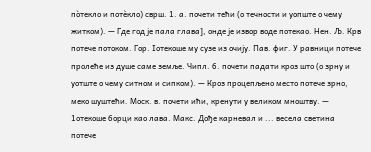по̀текло и потѐкло) сврш. 1. а. почети тећи (о течности и уопште о чему житком). — Где год је пала глава], онде је извор воде потекао. Нен. Љ. Крв потече потоком. Гор. Iотекоше му сузе из очију. Пав. фиг. У равници потече пролеће из душе саме земље. Чипл. б. почети падати кроз што (о зрну и уотште о чему ситном и сипком). — Кроз процепљено место потече зрно, меко шуштећи. Моск. в. почети ићи, кренути у великом мноштву. — 1отекоше борци као лава. Макс. Дође карневал и ... весела светина потече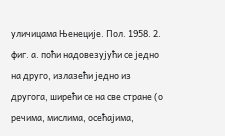уличицама Њенеције. Пол. 1958. 2. фиг. а. поћи надовезујући се једно на друго, излазећи једно из другога, ширећи се на све стране (о речима, мислима, осећајима,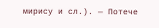мирису и сл.). — Потече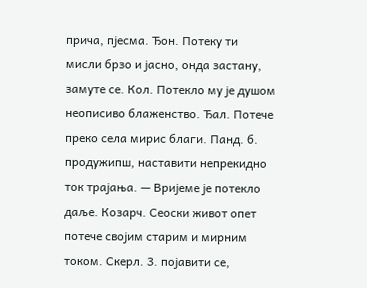прича, пјесма. Ђон. Потеку ти мисли брзо и јасно, онда застану, замуте се. Кол. Потекло му је душом неописиво блаженство. Ђал. Потече преко села мирис благи. Панд. б. продужипш, наставити непрекидно ток трајања. — Вријеме је потекло даље. Козарч. Сеоски живот опет потече својим старим и мирним током. Скерл. 3. појавити се,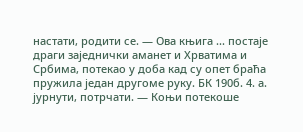настати, родити се. — Ова књига ... постаје драги заједнички аманет и Хрватима и Србима, потекао у доба кад су опет браћа пружила један другоме руку. БК 190б. 4. а. јурнути, потрчати. — Коњи потекоше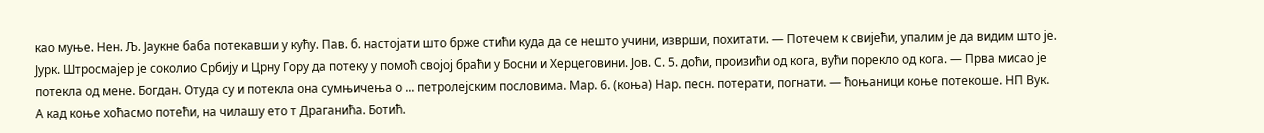као муње. Нен. Љ. Јаукне баба потекавши у кућу. Пав. б. настојати што брже стићи куда да се нешто учини, изврши, похитати. — Потечем к свијећи, упалим је да видим што је. Јурк. Штросмајер је соколио Србију и Црну Гору да потеку у помоћ својој браћи у Босни и Херцеговини. Јов. С. 5. доћи, произићи од кога, вући порекло од кога. — Прва мисао је потекла од мене. Богдан. Отуда су и потекла она сумњичења о ... петролејским пословима. Мар. 6. (коња) Нар. песн. потерати, погнати. — ћоњаници коње потекоше. НП Вук. А кад коње хоћасмо потећи, на чилашу ето т Драганића. Ботић.